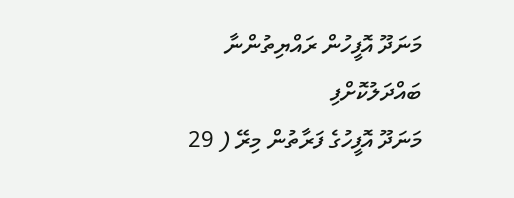މަނަދޫ އޮފީހުން ރައްޔިތުންނާ ބައްދަލުކޮށްފި
މަނަދޫ އޮފީހުގެ ފަރާތުން މިރޭ ( 29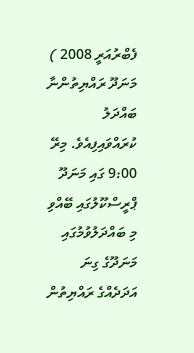ފެބްރުއަރީ 2008 ) މަނަދޫ ރައްޔިތުންނާ ބައްދަލު ކުރައްވައިފިއެވެ. މިރޭ 9:00 ގައި މަނަދޫ ޕްރީސްކޫލުގައި ބޭއްވި މި ބައްދަލުވުމުގައި މަނަދޫގެ ގިނަ އަދަދެއްގެ ރައްޔިތުން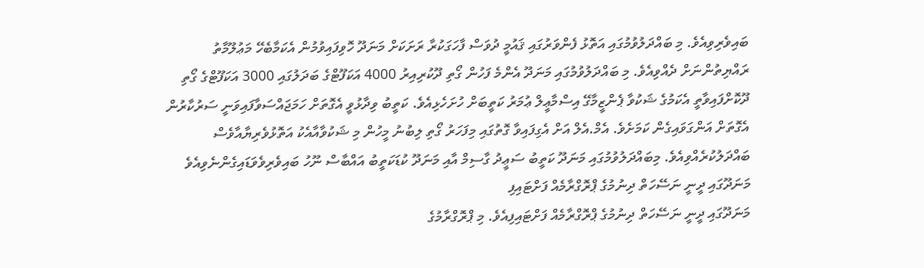ބައިވެރިވިއެވެ. މި ބައްދަލުވުމުގައި އަތޮޅު ފެންވަރުގައި ޤައުމީ ދުވަސް ފާހަގަކުރާ ރަށަކަށް މަނަދޫ ހޮވިފައިވުމުން އެކަމާބެހޭ މަޢުލޫމާތު ރައްޔިތުންނަށް ދެއްވިއެވެ. މި ބައްދަލުވުމުގައި މަނަދޫ އެންމެ ފަހުން ގޯތި ދޫކުރިއިރު 4000 އަކަފޫޓްގެ ބަދަލުގައި 3000 އަކަފޫޓްގެ ގޯތި ދޫކޮށްފައިވާތީ އެކަމުގެ ޝަކުވާ ޕެންޒީމާގޭ އިސްމާޢީލް ޢުމަރު ކަތީބަށް ހުށަހެޅިއެވެ. ކަތީބު ވިދާޅުވީ އެގޮތަށް ހަމަޖައްސަވާފައިވަނީ ސަރުކާރުން އެގޮތަށް އަންގަވައިގެން ކަމަށެވެ. އެމް.އެލް އަށް އެގިފައިވާ ގޮތުގައި މިފަހަރު ގޯތި ލިބުނު މީހުން މި ޝަކުވާއާއެކު އަތޮޅުވެރިޔާއާވެސް ބައްދަލުކުރެއްވިއެވެ. މިބައްދަލުވުމުގައި މަނަދޫ ކަތީބު ސަޢީދު ގާސިމް އާއި މަނަދޫ ކުޑަކަތީބު އައްބާސް ނޫހު ބައިވެރިވެވަޑައިގެންނެވިއެވެ
މަނަދޫގައި ދީނީ ނަސޭހަތް ދިނުމުގެ ޕްރޮގްރާމެއް ފަށްޓައިފި
މަނަދޫގައި ދީނީ ނަސޭހަތް ދިނުމުގެ ޕްރޮގްރާމެއް ފަށްޓައިފިއެވެ. މި ޕްރޮގްރާމުގެ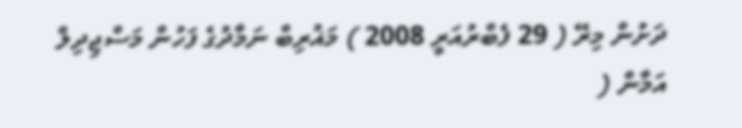ދަށުން މިރޭ ( 29 ފެބްރުއަރީ 2008 ) މަޣުރިބް ނަމާދުގެ ފަހުން މަސްޖިދިލް އަމާން (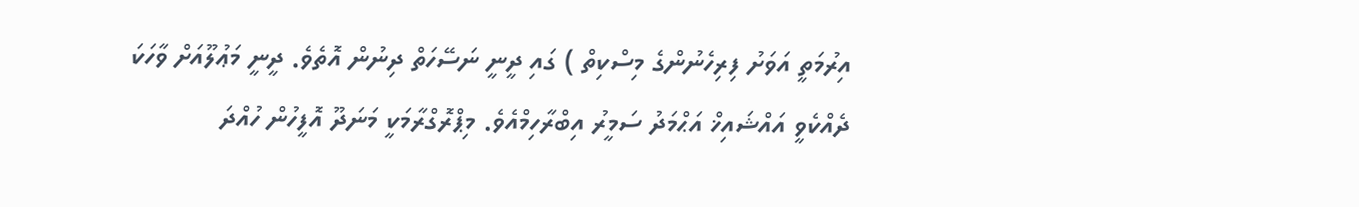އިރުމަތީ އަވަށު ފިރިހެނުންގެ މިސްކިތް ) ގައި ދީނީ ނަސޭހަތް ދިނުން އޮތެވެ. ދީނީ މަޢުލޫއަށް ވާހަކަ ދެއްކެވީ އައްޝައިޚް އަޙްމަދު ސަމީރު އިބްރާހިމްއެވެ. މިޕްރޮގްރާމަކީ މަނަދޫ އޮފީހުން ހުއްދަ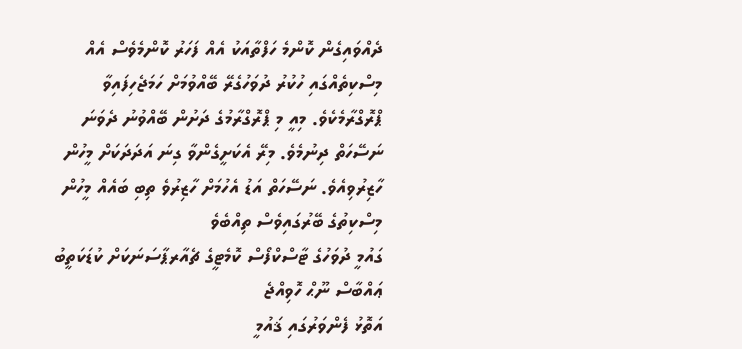ދެއްވައިގެން ކޮންމެ ހަފްތާއަކު އެއް ފަހަރު ކޮންމެވެސް އެއް މިސްކިތެއްގައި ހުކުރު ދުވަހުގެރޭ ބޭއްވުމަށް ހަމަޖެހިފައިވާ ޕްރޮގްރާމެކެވެ. މިއީ މި ޕްރޮގްރާމުގެ ދަށުން ބޭއްވުނު ދެވަނަ ނަސޭހަތް ދިނުމެވެ. މިރޭ އެކަށީގެންވާ ގިނަ އަދަދަކަށް މީހުން ހާޒިރުވިއެވެ. ނަސޭހަތް އަޑު އެހުމަށް ހާޒިރުވެ ތިބި ބައެއް މީހުން މިސްކިތުގެ ބޭރުގައިވެސް ތިއްބެވެ
ގައުމީ ދުވަހުގެ ޓާސްކްފޯސް ކޮމެޓީގެ ޗެއާރޕާސަނަކަށް ކުޑަކަތީބު ޢައްބާސް ނޫޙް ހޮވިއްޖެ
އަތޮޅު ފެންވަރުގައި ޤައުމީ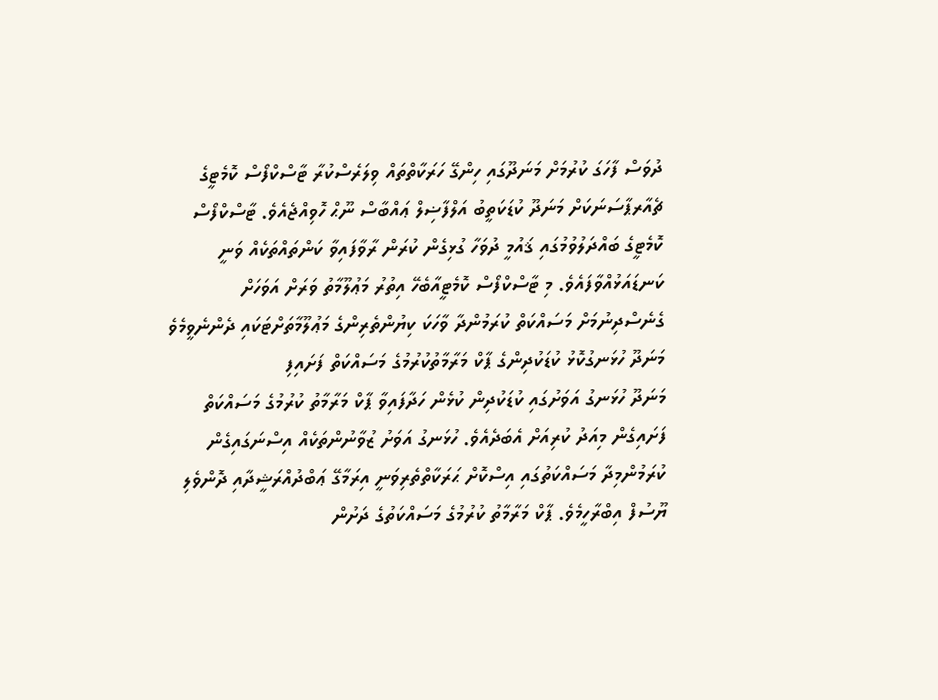ދުވަސް ފާހަގަ ކުރުމަށް މަނަދޫގައި ހިންގޭ ހަރަކާތްތައް ވިލަރެސްކުރާ ޓާސްކްފޯސް ކޮމެޓީގެ ޗެއާރޕާސަނަކަށް މަނަދޫ ކުޑަކަތީބު އަލްފާޟިލް ޢައްބާސް ނޫޙް ހޮވިއްޖެއެވެ. ޓާސްކްފޯސް ކޮމެޓީގެ ބައްދަލުވުމުގައި ޤައުމީ ދުވަހާ ގުޅިގެން ކުރަން ރާވާފައިވާ ކަންތައްތަކެއް ވަނީ ކަނޑައަޅުއްވާފައެވެ. މި ޓާސްކްފޯސް ކޮމެޓީއާބެހޭ އިތުރު މަޢުލޫމާތު ވަރަށް އަވަހަށް ގެނެސްދިނުމަށް މަސައްކަތް ކުރަމުންދާ ވާހަކަ ކިޔުންތެރިންގެ މަޢުލޫމާތަށްޓަކައި ދެންނެވީމެވެ
މަނަދޫ ހުޅަނގުކޮޅު ކުޑަކުދިންގެ ޕާކް މަރާމާތުކުރުމުގެ މަސައްކަތް ފަށައިފި
މަނަދޫ ހުޅަނގު އަވަށުގައި ކުޑަކުދިން ކުޅެން ހަދާފައިވާ ޕާކް މަރާމާތު ކުރުމުގެ މަސައްކަތް ފަށައިގެން މިއަދު ކުރިއަށް އެބަދެއެވެ. ހުޅަނގު އަވަށު ޒުވާނުންތަކެއް އިސްނަގައިގެން ކުރަމުންމިދާ މަސައްކަތުގައި އިސްކޮށް ޙަރަކާތްތެރިވަނީ އިރަމާގޭ ޢަބްދުއްރަޝީދާއި ދޮންވެލި ޔޫސުފް އިބްރާހީމެވެ. ޕާކް މަރާމާތު ކުރުމުގެ މަސައްކަތުގެ ދަށުން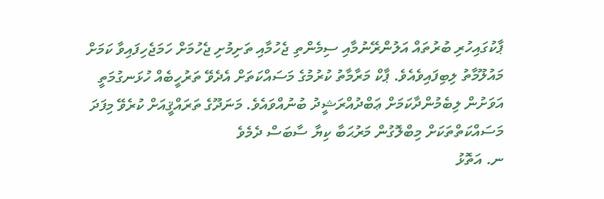ޕާކުގައިހުރި ބުރުތައް އަލުންރޭނުމާއި ސިމެންތި ޖެހުމާއި ތަށިމުށި ޖެހުމަށް ހަމަޖެހިފައިވާ ކަމަށް މައުލޫމާތު ލިބިފައިވެއެވެ. ޕާކް މަރާމާތު ކުރުމުގެ މަސައްކަތަށް އެދެވޭ ތަރުހީބެއް ހުޅަނގުމަތީ އަވަށުން ލިބެމުންދާކަމަށް ޢަބްދުއްރަޝީދު ބުނުއްވައެވެ. މަނަދޫގެ ތަރައްޤީއަށް ކުރެވޭ މިފަދަ މަސައްކަތްތަކަށް މިބްލޮގުން މަރުޙަބާ ކިޔާ ސާބަސް ދެމެވެ
ނ. އަތޮޅު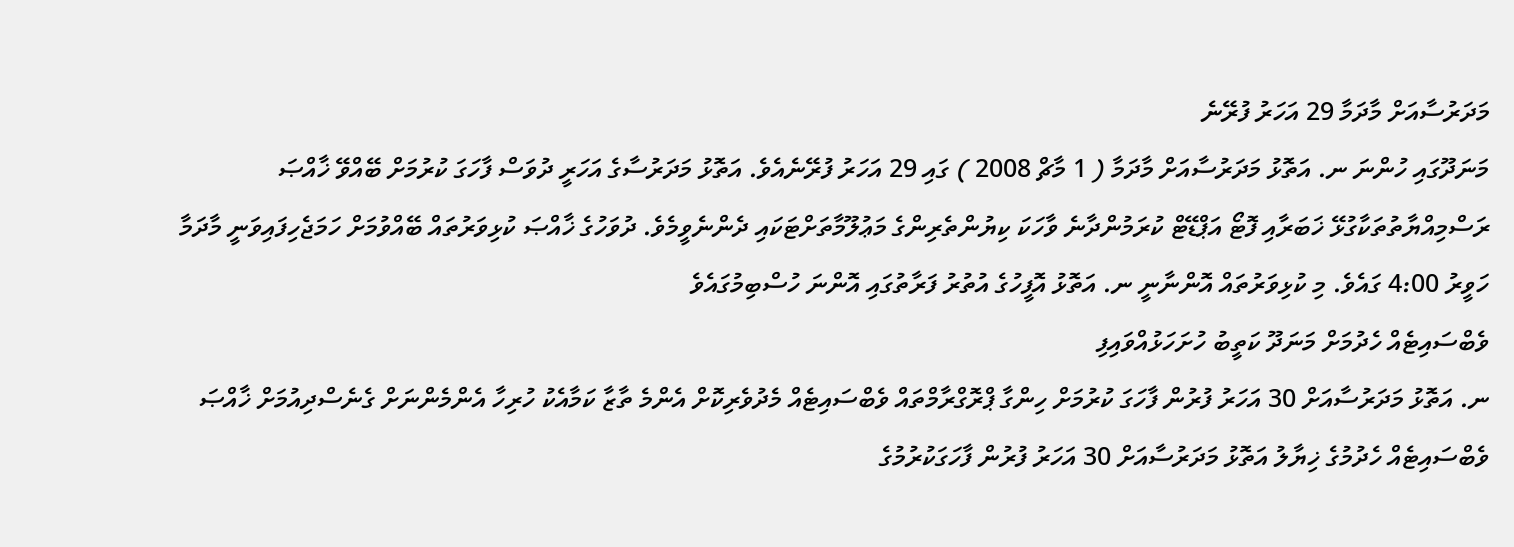މަދަރުސާއަށް މާދަމާ 29 އަހަރު ފުރޭނެ
މަނަދޫގައި ހުންނަ ނ. އަތޮޅު މަދަރުސާއަށް މާދަމާ ( 1 މާޗް 2008 ) ގައި 29 އަހަރު ފުރޭނެއެވެ. އަތޮޅު މަދަރުސާގެ އަހަރީ ދުވަސް ފާހަގަ ކުރުމަށް ބޭއްވޭ ޚާއްޞަ ރަސްމިއްޔާތުތަކާގުޅޭ ޚަބަރާއި ފޮޓޯ އަޕްޑޭޓް ކުރަމުންދާނެ ވާހަކަ ކިޔުންތެރިންގެ މަޢުލޫމާތަށްޓަކައި ދެންނެވީމެވެ. ދުވަހުގެ ޚާއްޞަ ކުޅިވަރުތައް ބޭއްވުމަށް ހަމަޖެހިފައިވަނީ މާދަމާ ހަވީރު 4:00 ގައެވެ. މި ކުޅިވަރުތައް އޮންނާނީ ނ. އަތޮޅު އޮފީހުގެ އުތުރު ފަރާތުގައި އޮންނަ ހުސްބިމުގައެވެ
ވެބްސައިޓެއް ހެދުމަށް މަނަދޫ ކަތީބު ހުށަހަޅުއްވައިފި
ނ. އަތޮޅު މަދަރުސާއަށް 30 އަހަރު ފުރުން ފާހަގަ ކުރުމަށް ހިންގާ ޕްރޮގްރާމްތައް ވެބްސައިޓެއް މެދުވެރިކޮށް އެންމެ ތާޒާ ކަމާއެކު ހުރިހާ އެންމެންނަށް ގެނެސްދިއުމަށް ޚާއްޞަ ވެބްސައިޓެއް ހެދުމުގެ ޚިޔާލު އަތޮޅު މަދަރުސާއަށް 30 އަހަރު ފުރުން ފާހަގަކުރުމުގެ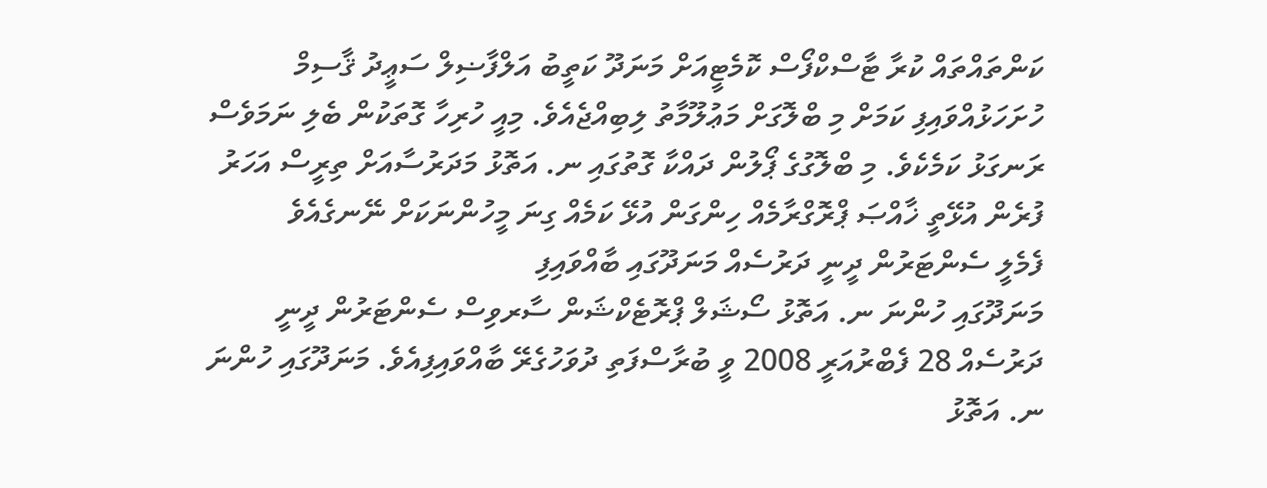ކަންތައްތައް ކުރާ ޓާސްކްފޯސް ކޮމެޓީއަށް މަނަދޫ ކަތީބު އަލްފާޟިލް ސަޢީދު ޤާސިމް ހުށަހަޅުއްވައިފި ކަމަށް މި ބްލޮގަށް މަޢުލޫމާތު ލިބިއްޖެއެވެ. މިއީ ހުރިހާ ގޮތަކުން ބެލި ނަމަވެސް ރަނގަޅު ކަމެކެވެ. މި ބްލޮގުގެ ޕޯލުން ދައްކާ ގޮތުގައި ނ. އަތޮޅު މަދަރުސާއަށް ތިރީސް އަހަރު ފުރެން އުޅޭތީ ޚާއްޞަ ޕްރޮގްރާމެއް ހިންގަން އުޅޭ ކަމެއް ގިނަ މީހުންނަކަށް ނޭނގެއެވެ
ފެމެލީ ސެންޓަރުން ދީނީ ދަރުސެއް މަނަދޫގައި ބާއްވައިފި
މަނަދޫގައި ހުންނަ ނ. އަތޮޅު ސޯޝަލް ޕްރޮޓެކްޝަން ސާރވިސް ސެންޓަރުން ދީނީ ދަރުސެއް 28 ފެބްރުއަރީ 2008 ވީ ބުރާސްފަތި ދުވަހުގެރޭ ބާއްވައިފިއެވެ. މަނަދޫގައި ހުންނަ ނ. އަތޮޅު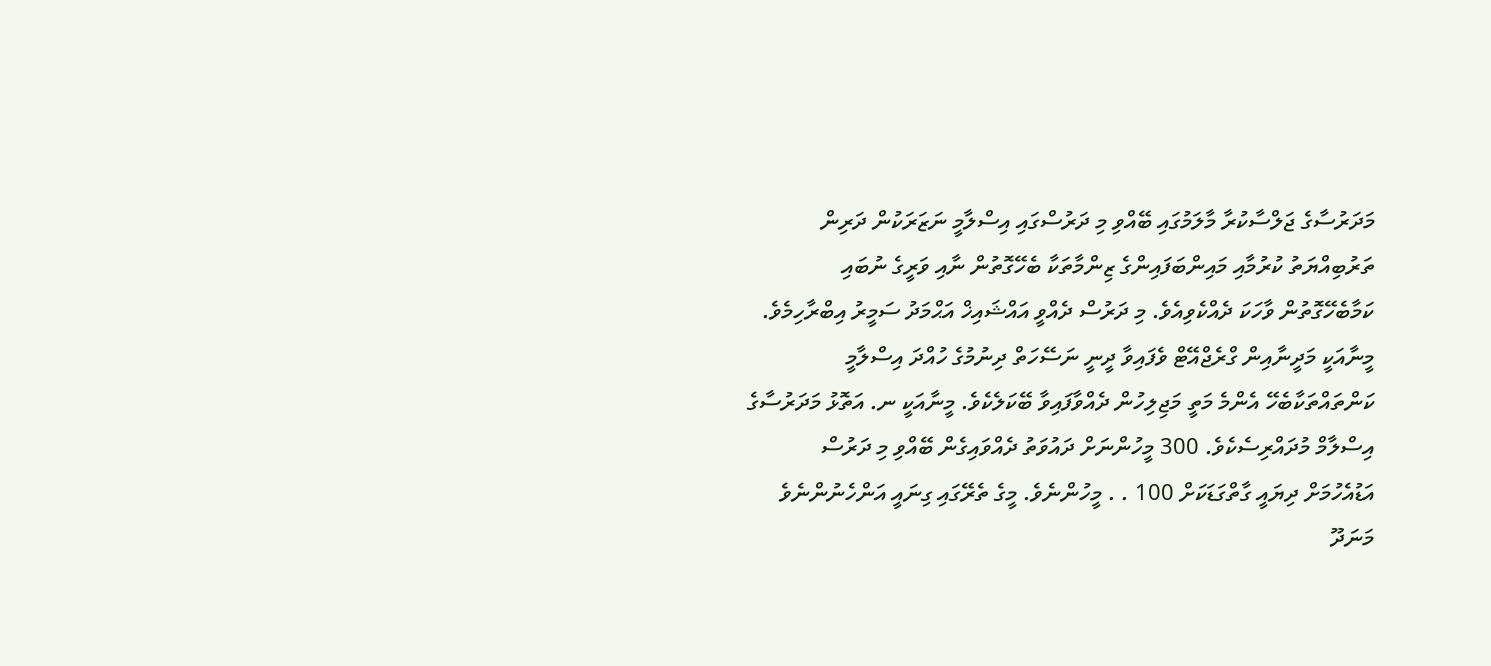މަދަރުސާގެ ޖަލްސާކުރާ މާލަމުގައި ބޭއްވި މި ދަރުސްގައި އިސްލާމީ ނަޒަރަކުން ދަރިން ތަރުބިއްޔަތު ކުރުމާއި މައިންބަފައިންގެ ޒިންމާތަކާ ބެހޭގޮތުން ނާއި ވަރީގެ ނުބައި ކަމާބެހޭގޮތުން ވާހަކަ ދެއްކެވިއެވެ. މި ދަރުސް ދެއްވީ އައްޝައިޚް އަޙްމަދު ސަމީރު އިބްރާހިމެވެ. މީނާއަކީ މަދީނާއިން ގްރެޖްއޭޓް ވެފައިވާ ދީނީ ނަސޭހަތް ދިނުމުގެ ހުއްދަ އިސްލާމީ ކަންތައްތަކާބެހޭ އެންމެ މަތީ މަޖިލިހުން ދެއްވާފައިވާ ބޭކަލެކެވެ. މީނާއަކީ ނ. އަތޮޅު މަދަރުސާގެ އިސްލާމް މުދައްރިސެކެވެ. 300 މީހުންނަށް ދައުވަތު ދެއްވައިގެން ބޭއްވި މި ދަރުސް އަޑުއެހުމަށް ދިޔައީ ގާތްގަޑަކަށް 100 . . މީހުންނެވެ. މީގެ ތެރޭގައި ގިނައީ އަންހެނުންނެވެ
މަނަދޫ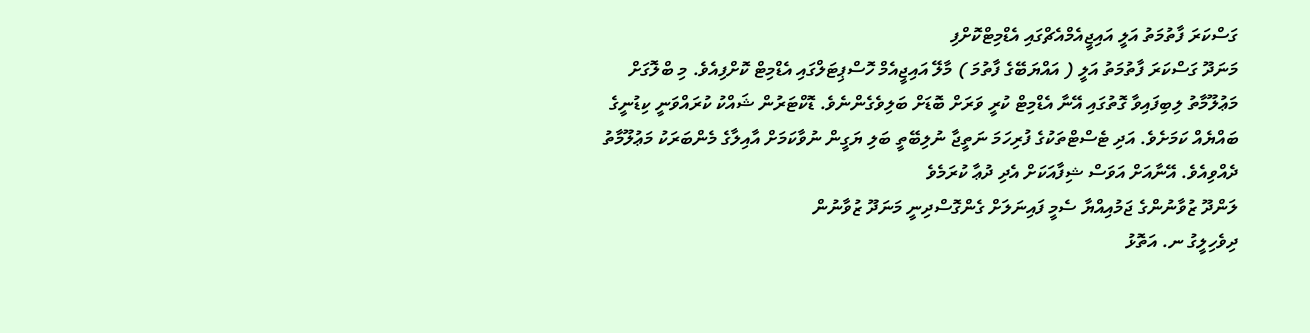ގަސްކަރަ ފާތުމަތު އަލީ އައިޖީއެމްއެޗްގައި އެޑްމިޓްކޮށްފި
މަނަދޫ ގަސްކަރަ ފާތުމަތު އަލީ ( އައްޔަބޭގެ ފާތުމަ ) މާލޭ އައިޖީއެމް ހޮސްޕިޓަލްގައި އެޑްމިޓް ކޮށްފިއެވެ. މި ބްލޮގަށް މަޢުލޫމާތު ލިބިފައިވާ ގޮތުގައި އޭނާ އެޑްމިޓް ކުރީ ވަރަށް ބޮޑަށް ބަލިވެގެންނެވެ. ޑޮކްޓަރުން ޝައްކު ކުރައްވަނީ ކިޑުނީގެ ބައްޔެއް ކަމަށެވެ. އަދި ޓެސްޓްތަކުގެ ފުރިހަމަ ނަތީޖާ ނުލިބޭތީ ބަލި ޔަގީން ނުވާކަމަށް އާއިލާގެ މެންބަރަކު މަޢުލޫމާތު ދެއްވިއެވެ. އޭނާއަށް އަވަސް ޝިފާއަކަށް އެދި ދުޢާ ކުރަމެވެ
ލަންދޫ ޒުވާނުންގެ ޖަމުއިއްޔާ ސެމީ ފައިނަލަށް ގެންގޮސްދިނީ މަނަދޫ ޒުވާނުން
ދިވެހިލީގު ނ. އަތޮޅު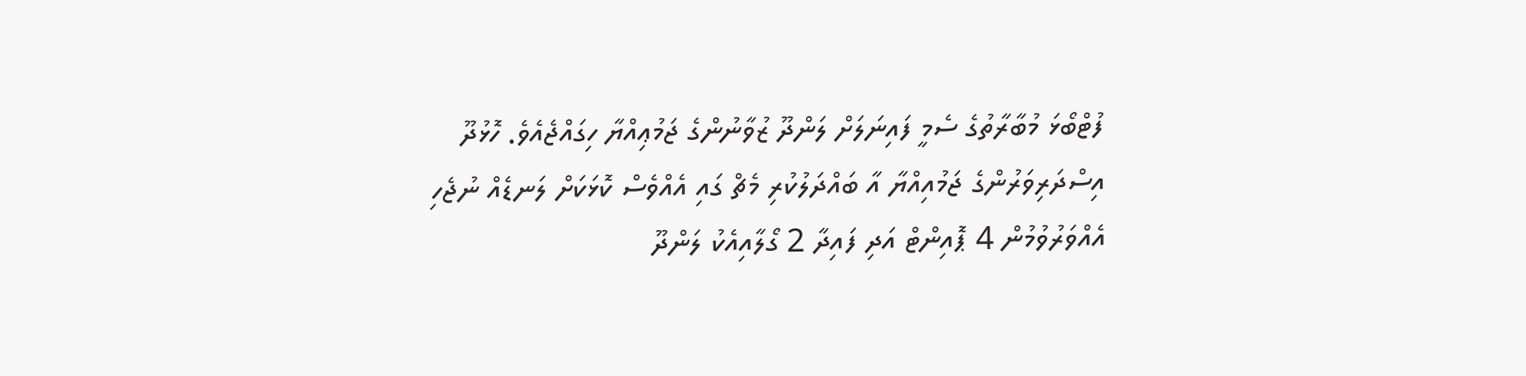ފުޓްބޯޅަ މުބާރާތުގެ ސެމީ ފައިނަލަށް ލަންދޫ ޒުވާނުންގެ ޖަމުޢިއްޔާ ހިގައްޖެއެވެ. ހޮޅުދޫ އިސްދަރިވަރުންގެ ޖަމުއިއްޔާ އާ ބައްދަލުކުރި މެޗް ގައި އެއްވެސް ކޮޅަކަށް ލަނޑެއް ނުޖެހި އެއްވަރުވުމުން 4 ޕޮއިންޓް އަދި ފައިދާ 2 ގޯލާއިއެކު ލަންދޫ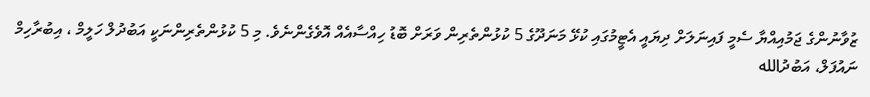ޒުވާނުންގެ ޖަމުއިއްޔާ ސެމީ ފައިނަލަށް ދިޔައީ އެޓީމުގައި ކުޅޭ މަނަދޫގެ 5 ކުޅުންތެރިން ވަރަށް ބޮޑު ހިއްސާއެއް އޮވެގެންނެވެ. މި 5 ކުޅުންތެރިންނަކީ އަބުދުލް ހަލީމް ، އިބުރާހިމް ނައުފަލް، އަބުދުالله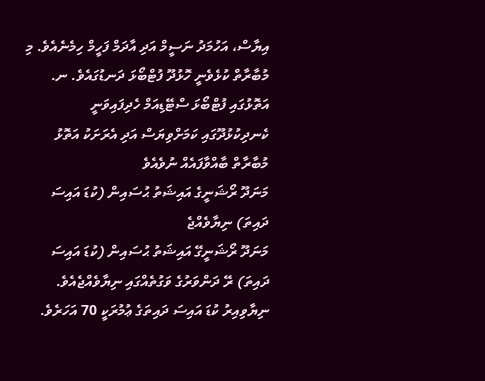އިޔާސް، އަހުމަދު ނަސީމް އަދި އާދަމް ފަހީމް ހިމެނެއެވެ. މި މުބާރާތް ކުޅެވެނީ ހޮޅުދޫ ފުޓްބޯޅަ ދަނޑުގައެވެ. ނ. އަތޮޅުގައި ފުޓްބޯޅަ ސްޓޭޑިއަމް ހެދިފައިވަނީ ކެނދިކުޅުދޫގައި ކަމަށްވިޔަސް އަދި އެރަށަކު އަތޮޅު މުބާރާތް ބާއްވާފައެއް ނުވެއެވެ
މަނަދޫ ރޯޝަނީގެ އައިޝަތު ޙުސައިން (ކުޑަ އައިސަ ދައިތަ) ނިޔާވެއްޖެ
މަނަދޫ ރޯޝަނީގޭ އައިޝަތު ޙުސައިން (ކުޑަ އައިސަ ދައިތަ) ރޭ ދަންވަރުގެ ވަގުތެއްގައި ނިޔާވެއްޖެއެވެ. ނިޔާވިއިރު ކުޑަ އައިސަ ދައިތަގެ ޢުމުރަކީ 70 އަހަރެވެ.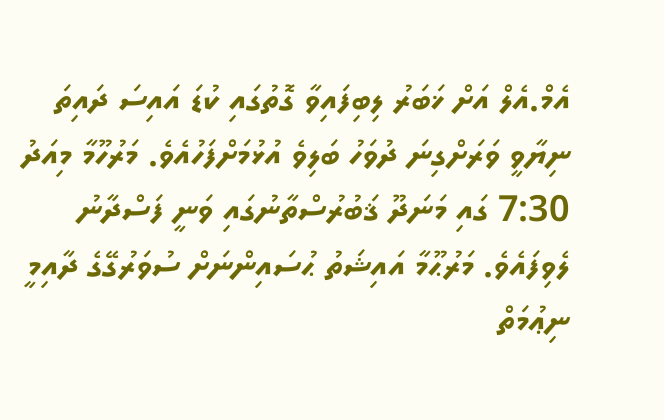އެމް.އެލް އަށް ޚަބަރު ލިބިފައިވާ ގޮތުގައި ކުޑަ އައިސަ ދައިތަ ނިޔާވީ ވަރަށްގިނަ ދުވަހު ބަލިވެ އުޅުމަށްފަހުއެވެ. މަރުހޫމާ މިއަދު 7:30 ގައި މަނަދޫ ޤަބުރުސްތާނުގައި ވަނީ ފަސްދާނު ލެވިފައެވެ. މަރުޙޫމާ އައިޝަތު ޙުސައިންނަށް ސުވަރުގޭގެ ދާއިމީ ނިޢުމަތް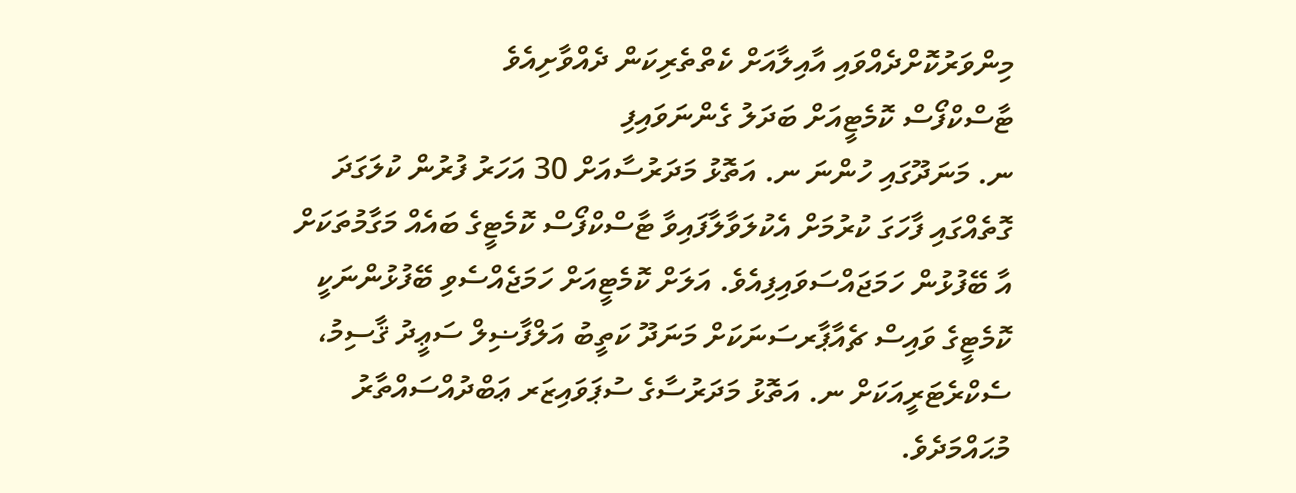މިންވަރުކޮށްދެއްވައި އާއިލާއަށް ކެތްތެރިކަން ދެއްވާށިއެވެ
ޓާސްކްފޯސް ކޮމެޓީއަށް ބަދަލު ގެންނަވައިފި
ނ. މަނަދޫގައި ހުންނަ ނ. އަތޮޅު މަދަރުސާއަށް 30 އަހަރު ފުރުން ކުލަގަދަ ގޮތެއްގައި ފާހަގަ ކުރުމަށް އެކުލަވާލާފައިވާ ޓާސްކްފޯސް ކޮމެޓީގެ ބައެއް މަގާމުތަކަށް އާ ބޭފުޅުން ހަމަޖައްސަވައިފިއެވެ. އަލަށް ކޮމެޓީއަށް ހަމަޖެއްސެވި ބޭފުޅުންނަކީ ކޮމެޓީގެ ވައިސް ޗެއާޕާރސަނަކަށް މަނަދޫ ކަތީބު އަލްފާޟިލް ސަޢީދު ޤާސިމު، ސެކްރެޓަރީއަކަށް ނ. އަތޮޅު މަދަރުސާގެ ސުޕަވައިޒަރ ޢަބްދުއްސައްތާރު މުޙައްމަދެވެ.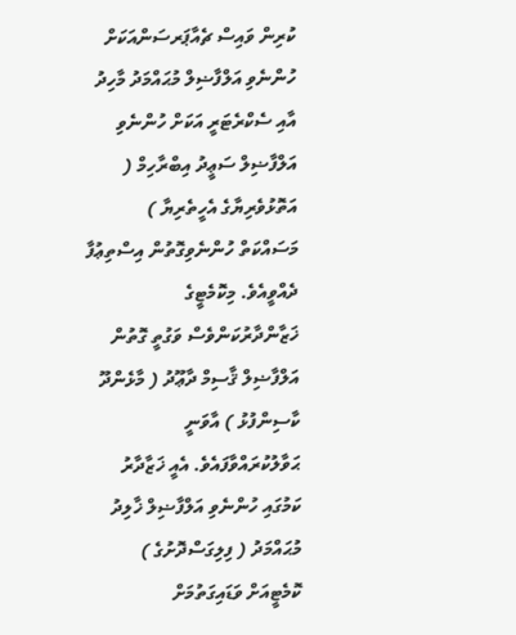ކުރިން ވައިސް ޗެއާޕަރސަންއަކަށް ހުންނެވި އަލްފާޟިލް މުޙައްމަދު މާހިދު އާއި ސެކްރެޓަރީ އަކަށް ހުންނެވި އަލްފާޟިލް ސަޢީދު އިބްރާހިމް ( އަތޮޅުވެރިޔާގެ އެހީތެރިޔާ ) މަސައްކަތް ހުންނެވިގޮތުން އިސްތިޢުފާ ދެއްވީއެވެ. މިކޮމެޓީގެ ޚަޒާންދާރުކަންވެސް ވަގުތީ ގޮތުން އަލްފާޟިލް ޤާސިމް ދާޢޫދު ( މާޅެންދޫ ކާސިންފުޅު ) އާވަނީ ޙަވާލުކުރައްވާފައެވެ. އެއީ ޚަޒާދާރު ކަމުގައި ހުންނެވި އަލްފާޟިލް ޚާލިދު މުޙައްމަދު ( ފިލިގަސްދޮށުގެ ) ކޮމެޓީއަށް ވަޑައިގަތުމަށް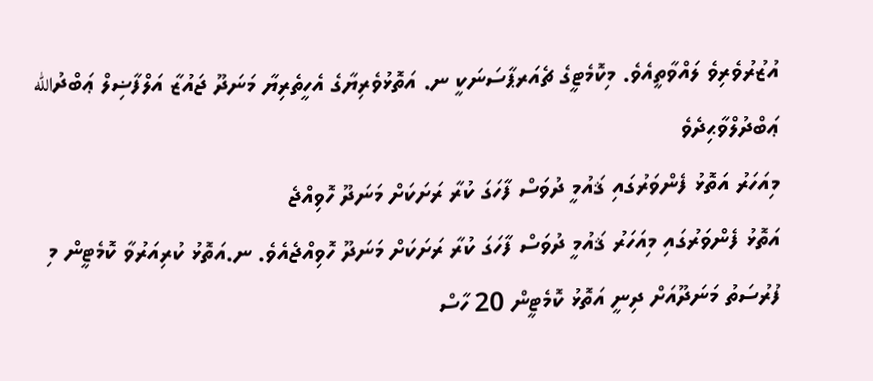އުޒުރުވެރިވެ ލައްވާތީއެވެ. މިކޮމެޓީގެ ޗެއަރޕާސަނަކީ ނ. އަތޮޅުވެރިޔާގެ އެހީތެރިޔާ މަނަދޫ ޖައުޒާ އަލްފާޟިލް ޢަބްދުالله ޢަބްދުލްވާޙިދެވެ
މިއަހަރު އަތޮޅު ފެންވަރުގައި ޤައުމީ ދުވަސް ފާހަގަ ކުރާ ރަށަކަށް މަނަދޫ ހޮވިއްޖެ
އަތޮޅު ފެންވަރުގައި މިއަހަރު ޤައުމީ ދުވަސް ފާހަގަ ކުރާ ރަށަކަށް މަނަދޫ ހޮވިއްޖެއެވެ. ނ.އަތޮޅު ކުރިއަރުވާ ކޮމެޓީން މި ފުރުސަތު މަނަދޫއަށް ދިނީ އަތޮޅު ކޮމެޓީން 20 ހާސް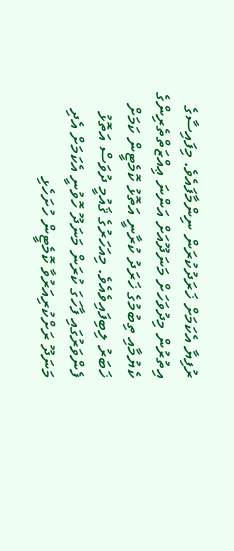ރުފިޔާ އެކަމަށް ޚަރަދުކުރަން ނިންމާފައެވެ. މިފައިސާގެ އިތުރުން މިދުވަހަށް މަނަދޫއަށް އަންނަ ޢިއްޒަތްތެރިންގެ ކެޔުމާއި ތިބުމުގެ ޚަރަދު ކުރާނީ އަތޮޅު ކޮމެޓީން ކަމަށް ޚަބަރު ލިބިފައިވެއެވެ. މިއަހަރުގެ ޤައުމީ ދުވަސް އަތޮޅު ފެންވަރުގައި ފާހަގަ ކުރަން މަނަދޫ ހޮވުނީ އެކަމަށް އެދި މަނަދޫ ރަށްކުރިއަރުވާ ކޮމެޓީން ހުށަހެޅި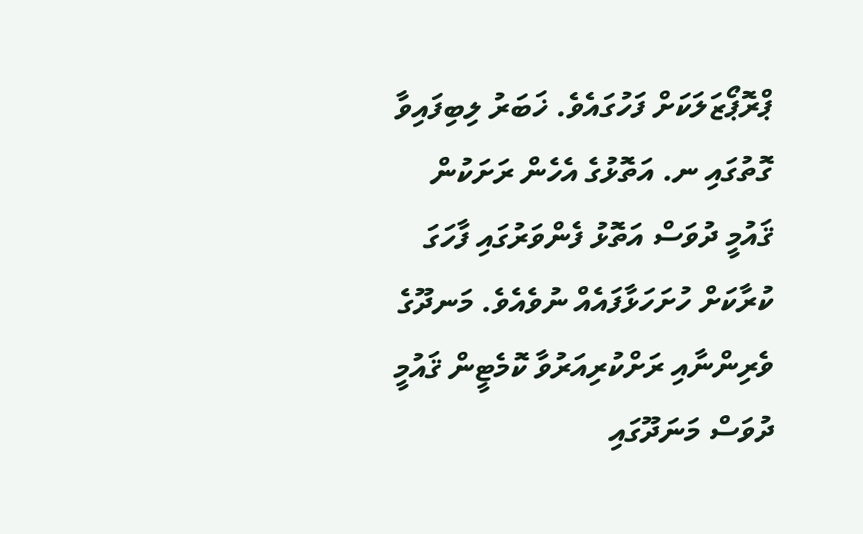ޕްރޮޕޯޒަލަކަށް ފަހުގައެވެ. ޚަބަރު ލިބިފައިވާ ގޮތުގައި ނ. އަތޮޅުގެ އެހެން ރަށަކުން ޤައުމީ ދުވަސް އަތޮޅު ފެންވަރުގައި ފާހަގަ ކުރާކަށް ހުށަހަޅާފައެއް ނުވެއެވެ. މަނދޫގެ ވެރިންނާއި ރަށްކުރިއަރުވާ ކޮމެޓީން ޤައުމީ ދުވަސް މަނަދޫގައި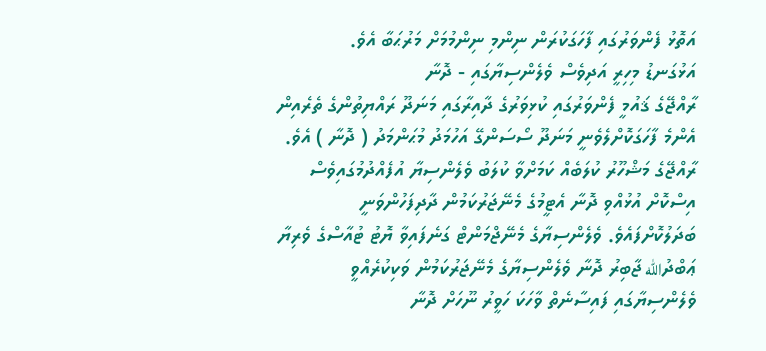އަތޮޅު ފެންވަރުގައި ފާހަގަކުރަން ނިންމި ނިންމުމަށް މަރުޙަބާ އެވެ.
އަޅުގަނޑު މިހިރީ އަދިވެސް ވެލެންސިޔާގައި - ދޮނާ
ރާއްޖޭގެ ޤައުމީ ފެންވަރުގައި ކުޅިވަރުގެ ދާއިރާގައި މަނަދޫ ރައްޔިތުންގެ ތެރެއިން އެންމެ ފާހަގަކޮށްލެވެނީ މަނަދޫ ސޯސަންގޭ އަހުމަދު މުޙަންމަދު ( ދޮނާ ) އެވެ. ރާއްޖޭގެ މަޝްހޫރު ކުލަބެއް ކަމަށްވާ ކުލަބު ވެލެންސިޔާ އުފެއްދުމުގައިވެސް އިސްކޮށް އުޅުއްވި ދޮނާ އެޓީމުގެ މެނޭޖަރުކަމުން ދާދިފަހުންވަނީ ބަދަލުކޮށްފައެވެ. ވެލެންސިޔާގެ މެނޭޖްމަންޓް ގަނެފައިވާ ޔޮޓު ޓުއާސްގެ ވެރިޔާ ޢަބްދުالله ޖާބިރު ދޮނާ ވެލެންސިޔާގެ މެނޭޖަރުކަމުން ވަކިކުރެއްވީ ވެލެންސިޔާގައި ފައިސާނެތް ވާހަކަ ހަވީރު ނޫހަށް ދޮނާ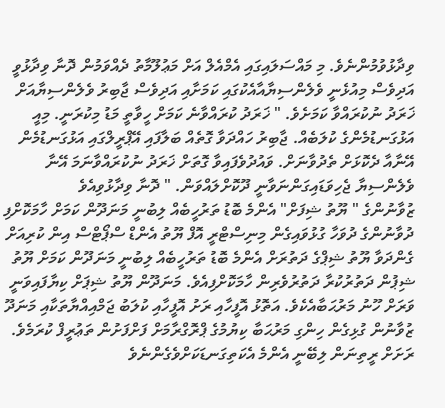ވިދާޅުވުމުންނެވެ. މި މައްސަލައިގައި އެމްއެލް އަށް މަޢުލޫމާތު ދެއްވަމުން ދޮނާ ވިދާޅުވީ އަދިވެސް މިއުޅެނީ ވެލެންސިޔާއާއެކުގައި ކަމަށާއި އަދިވެސް ޖާބިރު ވެލެންސިޔާއަށް ޚަރަދު ނުކުރައްވާ ކަމަށެވެ. " ޚަރަދު ކުރައްވާނެ ކަމަށް ހީވާތީ މަޑު މިކުރަނީ. މިއީ އަޅުގަނޑުމެންގެ ކުލަބެއް. ޖާބިރު ހައްދަވާ ގޮތެއް ބަލާފައި އޭޕްރީލްގައި އަޅުގަނޑުމެން އޭނާއާ ދެކޮޅަށް ތެދުވާނަށް. ވައުދުވެފައިވާ ގޮތަށް ޚަރަދު ނުކުރައްވާނަމަ އޭނާ ވެލެންސިޔާ ޖެހިވަޑައިގަންނަވާނީ ދޫކޮށްލައްވަން. " ދޮނާ ވިދާޅުވިއެވެ
ޒުވާނުންގެ " ޔޫތު ޝިފަށް" އެންމެ ބޮޑު ތަރުހީބެއް ލިބުނީ މަނަދޫން ކަމަށް ހާމަކޮށްފި
ދުވާނުންގެ ދުވަހާ ގުޅުވައިގެން މިނިސްޓްރީ އޮފް ޔޫތު އެންޑް ސްޕޯޓްސް އިން ކުރިއަށް ގެންދަވާ ޔޫތު ޝިޕްގެ ދަތުރަށް އެންމެ ބޮޑު ތަރުހީބެއް ލިބުނީ މަނަދޫން ކަމަށް ޔޫތު ޝިޕުން ދަތުރުކުރާ ދަތުރުވެރިން ހާމަކޮށްފިއެވެ. މަނަދޫން ޔޫތު ޝިޕަށް ކިޔާފައިވަނީ ވަރަށް ހޫނު މަރުޙަބާއެކެވެ. އަތޮޅު އޮފީހާއި ރަށު އޮފީހާއި ކުލަބު ޖަމްއިއްޔާތަކާއި މަނަދޫ ޒުވާނުން ގުޅިގެން ހިންގި މަރުޙަބާ ކިޔުމުގެ ޕްރޮގްރާމަށް ފަށްފަށުން ތަޢުރީފް ކުރަމެވެ. ރަށަށް ރީތިނަން ލިބޭނީ އެންމެ އެކަތިގަނޑަކަށްވެގެންނެވެ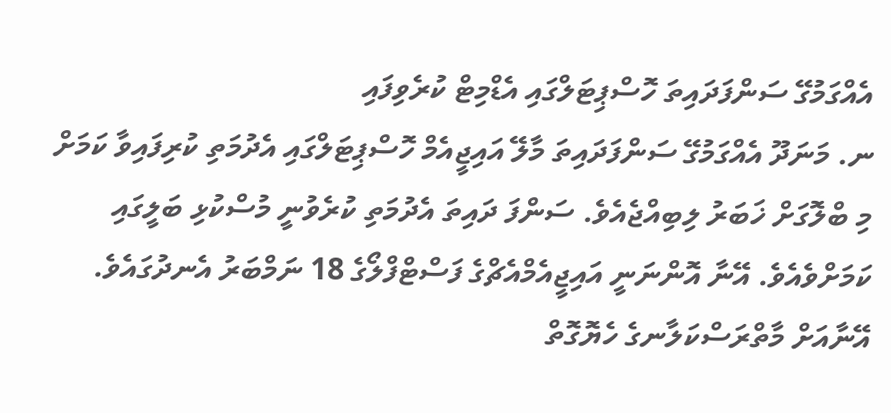އެއްގަމުގޭ ސަންފަދައިތަ ހޮސްޕިޓަލްގައި އެޑްމިޓް ކުރެވިފައި
ނ. މަނަދޫ އެއްގަމުގޭ ސަންފަދައިތަ މާލޭ އައިޖީއެމް ހޮސްޕިޓަލްގައި އެދުމަތި ކުރިފައިވާ ކަމަށް މި ބްލޮގަށް ޚަބަރު ލިބިއްޖެއެވެ. ސަންފަ ދައިތަ އެދުމަތި ކުރެވުނީ މުސްކުޅި ބަލީގައި ކަމަށްވެއެވެ. އޭނާ އޮންނަނީ އައިޖީއެމްއެޗްގެ ފަސްޓްފްލޯގެ 18 ނަމްބަރު އެނދުގައެވެ. އޭނާއަށް މާތްރަސްކަލާނގެ ހެޔޮގޮތް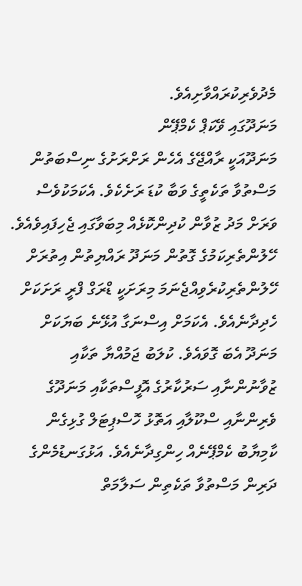މެދުވެރިކުރައްވާށިއެވެ.
މަނަދޫގައި ވޭކަޕް ކެމްޕޭން
މަނަދޫއަކީ ރާއްޖޭގެ އެހެން ރަށްރަށުގެ ނިސްބަތުން މަސްތުވާ ތަކެތީގެ ވަބާ ކުޑަ ރަށެކެވެ. އެކަމަކުވެސް ވަރަށް މަދު ޒުވާން ކުދިންކޮޅެއް މިބަވާގައި ޖެހިފައިވެއެވެ. ހޭލުންތެރިކަމުގެ ގޮތުން މަނަދޫ ރައްޔިތުން އިތުރަށް ހޭލުންތެރިކުރެވިއްޖެނަމަ މިރަށަކީ ޑްރަގް ފްރީ ރަށަކަށް ހެދިދާނެއެވެ. އެކަމަށް އިސްނަގާ އުޅޭނެ ބަޔަކަށް މަނަދޫ އެބަ ގޮވައެވެ. ކުލަބު ޖަމުއްޔާ ތަކާއި ޒުވާނުންނާއި ސަރުކާރުގެ އޮފީސްތަކާއި މަނަދޫގެ ވެރިންނާއި ސްކޫލާއި އަތޮޅު ހޮސްޕިޓަލް ގުޅިގެން ކާމިޔާބު ކެމްޕޭނެއް ހިންގިދާނެއެވެ. އަޅުގަނޑުމެންގެ ދަރިން މަސްތުވާ ތަކެތިން ސަލާމަތް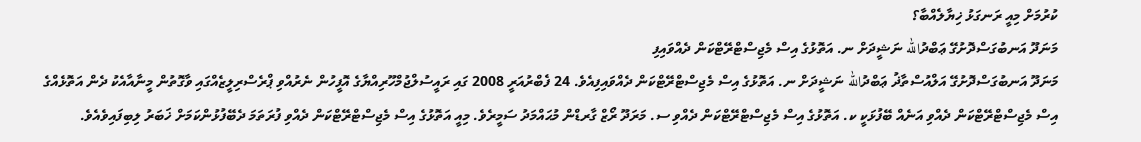ކުރުމަށް މިއީ ރަނގަޅު ޚިޔާލެއްބާ؟
މަނަދޫ އަނބުގަސްދޮށުގޭ ޢަބްދުالله ނަޝީދަށް ނ. އަތޮޅުގެ އިސް މެޖިސްޓްރޭޓްކަން ދެއްވައިފި
މަނަދޫ އަނބުގަސްދޮށުގޭ އަލްއުސްތާޛު ޢަބްދުالله ނަޝީދަށް ނ. އަތޮޅުގެ އިސް މެޖިސްޓްރޭޓްކަން ދެއްވައިފިއެވެ. 24 ފެބްރުއަރީ 2008 ގައި ރައީސުލްޖުމްހޫރިއްޔާގެ އޮފީހުން ނެރުއްވި ޕްރެސްރިލީޒެއްގައި ވާގޮތުން މީނާއާއެކު ދެން އަތޮޅެއްގެ އިސް މެޖިސްޓްރޭޓްކަން ދެއްވި އަނެއް ބޭފުޅަކީ ކ. އަތޮޅުގެ އިސް މެޖިސްޓްރޭޓްކަން ދެއްވި ސ. މަރަދޫ ރޯޒް ގާރޑްން މުޙައްމަދު ސަމީރެވެ. މިއީ އަތޮޅުގެ އިސް މެޖިސްޓްރޭޓްކަން ދެއްވި ފުރަތަމަ ދެބޭފުޅުންކަމަށް ޚަބަރު ލިބިފައިވެއެވެ.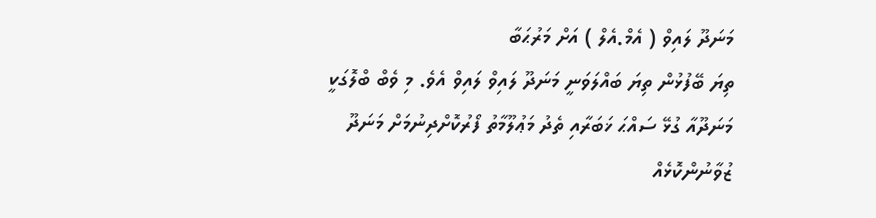މަނަދޫ ލައިވް ( އެމް.އެލް ) އަށް މަރުޙަބާ
ތިޔަ ބޭފުޅުން ތިޔަ ބައްލަވަނީ މަނަދޫ ލައިވް ލައިވް އެވެ. މި ވެބް ބްލޮގަކީ މަނަދޫއާ ގުޅޭ ސައްޙަ ޚަބަރާއި ތެދު މަޢުލޫމާތު ފޯރުކޮށްދިނުމަށް މަނަދޫ ޒުވާނުންކޮޅެއް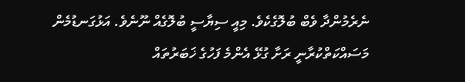ނެރެމުންދާ ވެބް ބުލޮގެކެވެ. މިއީ ސިޔާސީ ބުލޮގެއް ނޫނެވެ. އަޅުގަނޑުމެން މަސައްކަތްކުރާނީ ރަށާ ގުޅޭ އެންމެ ފަހުގެ ޚަބަރުތައް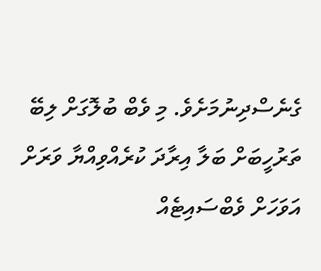ގެނެސްދިނުމަށެވެ. މި ވެބް ބުލޮގަށް ލިބޭ ތަރުހީބަށް ބަލާ އިރާދަ ކުރެއްވިއްޔާ ވަރަށް އަވަހަށް ވެބްސައިޓެއް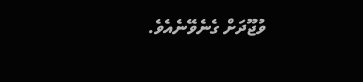ވުޖޫދަށް ގެނެވޭނެއެވެ.